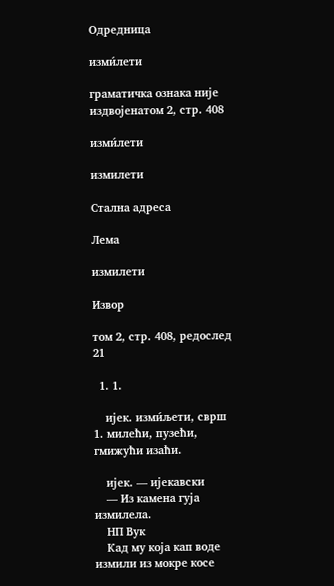Одредница

изми́лети

граматичка ознака није издвојенатом 2, стр. 408

изми́лети

измилети

Стална адреса

Лема

измилети

Извор

том 2, стр. 408, редослед 21

  1. 1.

    ијек. изми́љети, сврш 1. милећи, пузећи, гмижући изаћи.

    ијек. — ијекавски
    — Из камена гуја измилела.
    НП Вук
    Кад му која кап воде измили из мокре косе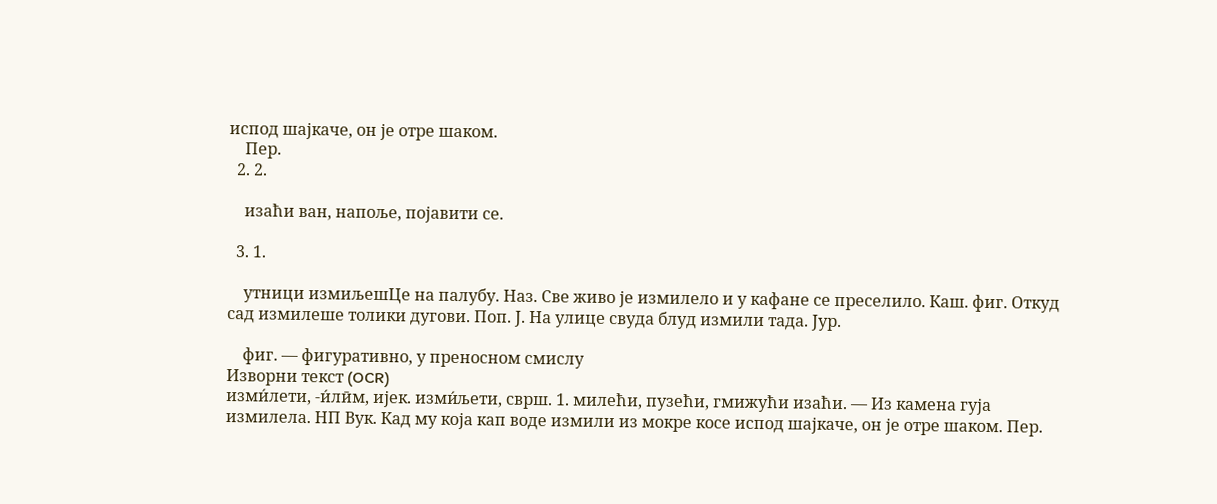испод шајкаче, он је отре шаком.
    Пер.
  2. 2.

    изаћи ван, напоље, појавити се.

  3. 1.

    утници измиљешЦе на палубу. Наз. Све живо је измилело и у кафане се преселило. Каш. фиг. Откуд сад измилеше толики дугови. Поп. Ј. На улице свуда блуд измили тада. Јур.

    фиг. — фигуративно, у преносном смислу
Изворни текст (OCR)
изми́лети, -и́лӣм, ијек. изми́љети, сврш. 1. милећи, пузећи, гмижући изаћи. — Из камена гуја измилела. НП Вук. Кад му која кап воде измили из мокре косе испод шајкаче, он је отре шаком. Пер.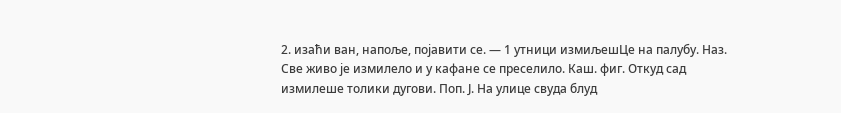2. изаћи ван, напоље, појавити се. — 1 утници измиљешЦе на палубу. Наз. Све живо је измилело и у кафане се преселило. Каш. фиг. Откуд сад измилеше толики дугови. Поп. Ј. На улице свуда блуд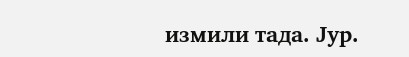измили тада. Јур.